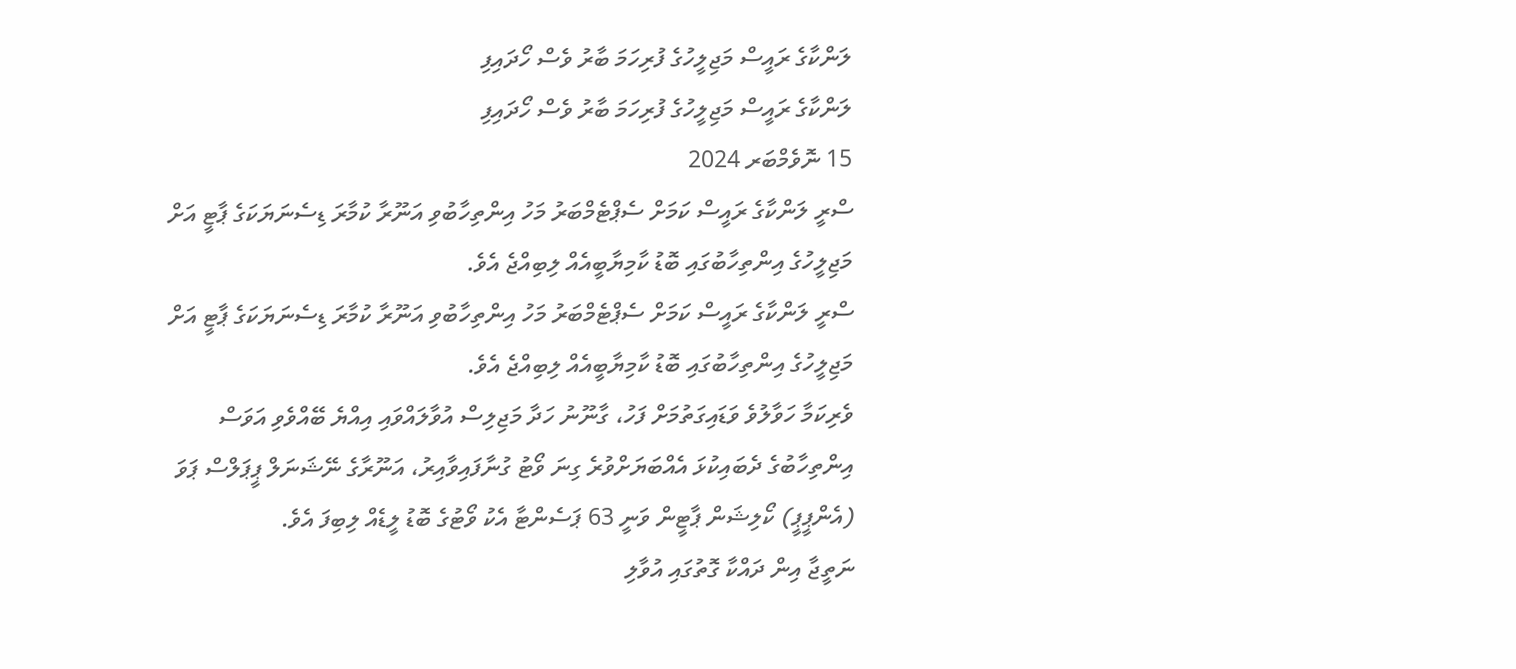ލަންކާގެ ރައީސް މަޖިލީހުގެ ފުރިހަމަ ބާރު ވެސް ހޯދައިފި
ލަންކާގެ ރައީސް މަޖިލީހުގެ ފުރިހަމަ ބާރު ވެސް ހޯދައިފި
15 ނޮވެމްބަރ 2024
ސްރީ ލަންކާގެ ރައީސް ކަމަށް ސެޕްޓެމްބަރު މަހު އިންތިހާބުވި އަނޫރާ ކުމާރަ ޑިސެނަޔަކަގެ ޕާޓީ އަށް މަޖިލީހުގެ އިންތިހާބުގައި ބޮޑު ކާމިޔާބީއެއް ލިބިއްޖެ އެވެ.
ސްރީ ލަންކާގެ ރައީސް ކަމަށް ސެޕްޓެމްބަރު މަހު އިންތިހާބުވި އަނޫރާ ކުމާރަ ޑިސެނަޔަކަގެ ޕާޓީ އަށް މަޖިލީހުގެ އިންތިހާބުގައި ބޮޑު ކާމިޔާބީއެއް ލިބިއްޖެ އެވެ.
ވެރިކަމާ ހަވާލުވެ ވަޑައިގަތުމަށް ފަހު، ގާނޫނު ހަދާ މަޖިލިސް އުވާލައްވައި އިއްޔެ ބޭއްވެވި އަވަސް އިންތިހާބުގެ ދެބައިކުޅަ އެއްބަޔަށްވުރެ ގިނަ ވޯޓު ގުނާފައިވާއިރު، އަނޫރާގެ ނޭޝަނަލް ޕީޕަލްސް ޕަވަ (އެންޕީޕީ) ކޯލިޝަން ޕާޓީން ވަނީ 63 ޕަސެންޓާ އެކު ވޯޓުގެ ބޮޑު ލީޑެއް ލިބިފަ އެވެ.
ނަތީޖާ އިން ދައްކާ ގޮތުގައި އުވާލި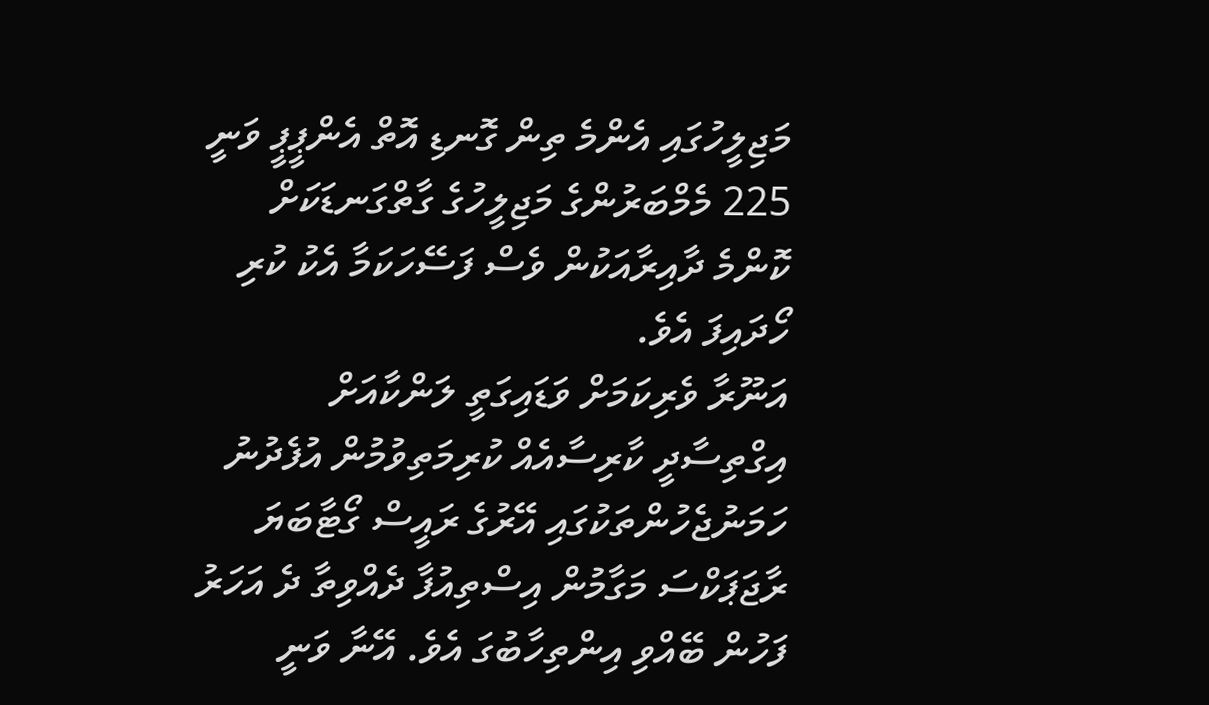މަޖިލީހުގައި އެންމެ ތިން ގޮނޑި އޮތް އެންޕީޕީ ވަނީ 225 މެމްބަރުންގެ މަޖިލީހުގެ ގާތްގަނޑަކަށް ކޮންމެ ދާއިރާއަކުން ވެސް ފަސޭހަކަމާ އެކު ކުރި ހޯދައިފަ އެވެ.
އަނޫރާ ވެރިކަމަށް ވަޑައިގަތީ ލަންކާއަށް އިގްތިސާދީ ކާރިސާއެއް ކުރިމަތިވުމުން އުފެދުނު ހަމަނުޖެހުންތަކުގައި އޭރުގެ ރައީސް ގޯޓާބަޔަ ރާޖަޕަކްސަ މަގާމުން އިސްތިއުފާ ދެއްވިތާ ދެ އަހަރު ފަހުން ބޭއްވި އިންތިހާބުގަ އެވެ. އޭނާ ވަނީ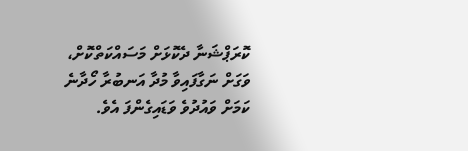ކޮރަޕްޝަނާ ދެކޮޅަށް މަސައްކަތްކޮށް، ވަގަށް ނަގާފައިވާ މުދާ އަނބުރާ ހޯދާނެ ކަމަށް ވައުދުވެ ވަޑައިގެންފަ އެވެ.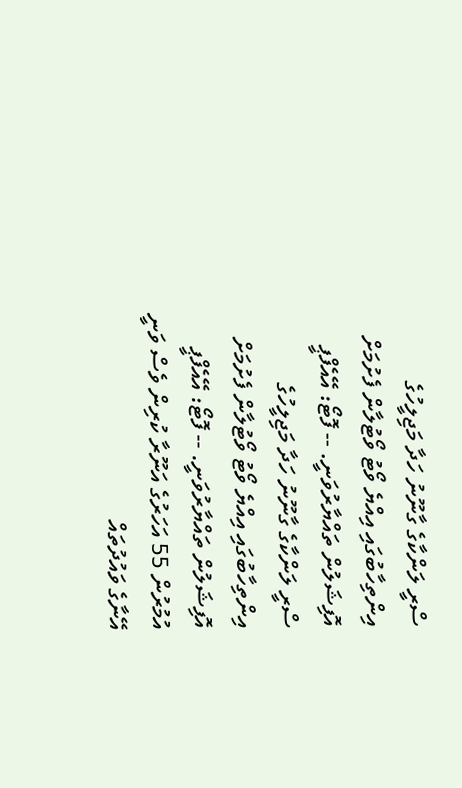ސްރީ ލަންކާގެ ގާނޫނު ހަދާ މަޖިލީހުގެ އިންތިހާބުގައި އިއްޔެ ވޯޓު ވޯޓުލާން ފެށުމަށް އޮފިޝަލުން ތައްޔާރުވަނީ. -- ފޮޓޯ: އޭއެފްޕީ
ސްރީ ލަންކާގެ ގާނޫނު ހަދާ މަޖިލީހުގެ އިންތިހާބުގައި އިއްޔެ ވޯޓު ވޯޓުލާން ފެށުމަށް އޮފިޝަލުން ތައްޔާރުވަނީ. -- ފޮޓޯ: އޭއެފްޕީ
އުމުރުން 55 އަހަރުގެ އަނޫރާ ކުރިން ވެސް ވަނީ އޭނާގެ ވައުދުތައް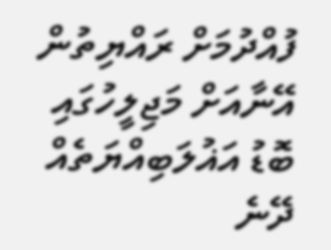ފުއްދުމަށް ރައްޔިތުން އޭނާއަށް މަޖިލީހުގައި ބޮޑު އަޣުލަބިއްޔަތެއް ދޭނެ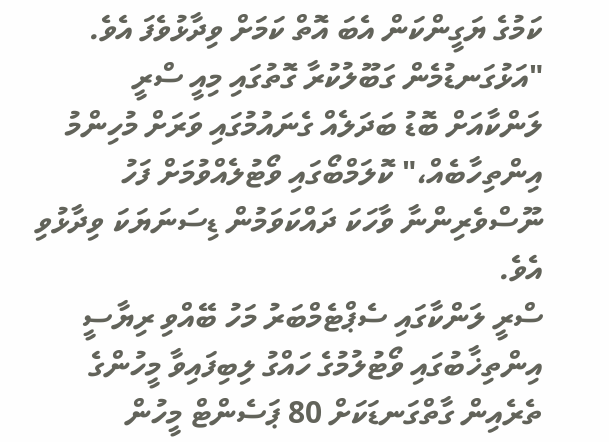ކަމުގެ ޔަގީންކަން އެބަ އޮތް ކަމަށް ވިދާޅުވެފަ އެވެ.
"އަޅުގަނޑުމެން ގަބޫލުކުރާ ގޮތުގައި މިއީ ސްރީ ލަންކާއަށް ބޮޑު ބަދަލެއް ގެނައުމުގައި ވަރަށް މުހިންމު އިންތިހާބެއް،" ކޮލަމްބޯގައި ވޯޓުލެއްވުމަށް ފަހު ނޫސްވެރިންނާ ވާހަކަ ދައްކަވަމުން ޑިސަނަޔަކަ ވިދާޅުވި އެވެ.
ސްރީ ލަންކާގައި ސެޕްޓެމްބަރު މަހު ބޭއްވި ރިޔާސީ އިންތިޚާބުގައި ވޯޓުލުމުގެ ހައްގު ލިބިފައިވާ މީހުންގެ ތެރެއިން ގާތްގަނޑަކަށް 80 ޕަސެންޓް މީހުން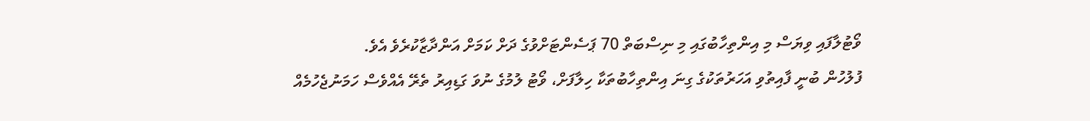ވޯޓުލާފައި ވިޔަސް މި އިންތިހާބުގައި މި ނިސްބަތް 70 ޕަސެންޓަށްވުގެ ދަށް ކަމަށް އަންދާޒާކުރެވެ އެވެ.
ފުލުހުން ބުނީ ފާއިތުވި އަހަރުތަކުގެ ގިނަ އިންތިހާބުތަކާ ހިލާފަށް، ވޯޓު ލުމުގެ ނުވަ ގަޑިއިރު ތެރޭ އެއްވެސް ހަމަނުޖެހުމެއް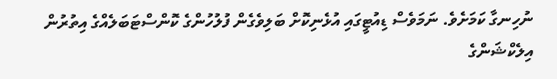ނުހިނގާ ކަމަށެވެ. ނަމަވެސް ޑިއުޓީގައި އުޅެނިކޮށް ބަލިވެގެން ފުލުހުންގެ ކޮންސްޓަބަލެއްގެ އިތުރުން އިލެކްޝަންގެ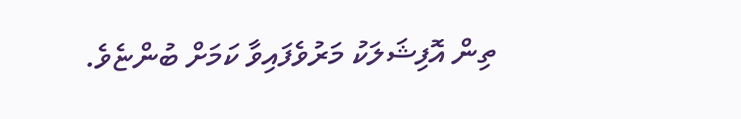ތިން އޮފިޝަލަކު މަރުވެފައިވާ ކަމަށް ބުންޏެވެ.